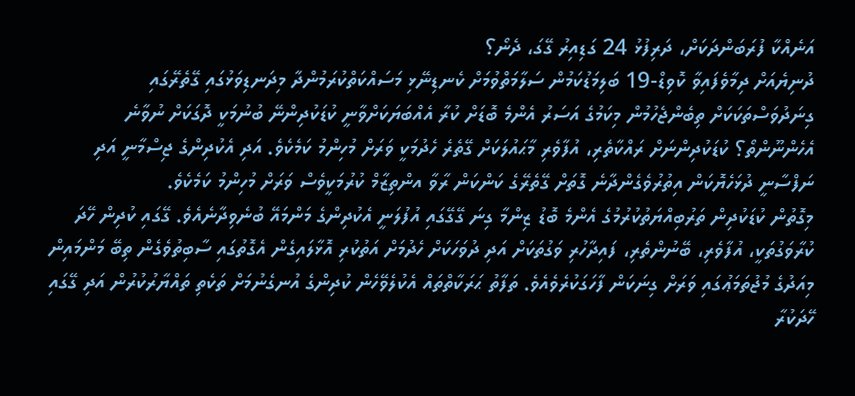އަނެއްކާ ފުރަބަންދަކަށް، ދަރިފުޅު 24 ގަޑިއިރު ގޭގަ، ދެނޯ؟
ދުނިޔެއަށް ދިމާވެފައިވާ ކޮވިޑް-19 ބަލިމަޑުކަމުން ސަލާމަތްވުމަށް ކެނޑިނޭޅި މަސައްކަތްކުރަމުންދާ މިދަނޑިވަޅުގައި ގޭތެރޭގައި ގިނަދުވަސްތަކަކަށް ތިބެންޖެހުމުން މިކަމުގެ އަސަރު އެންމެ ބޮޑަށް ކުރާ އެއްބަޔަކަށްވާނީ ކުޑަކުދިންނޭ ބުނުމަކީ ދޮގަކަށް ނުވާނެ އެހެންނޫންތޯ؟ ކުޑަކުދިންނަށް ރައްކާތެރި، އުފާވެރި މާޙައުލަކަށް ގޭތެރެ ހެދުމަކީ ވަރަށް މުހިންމު ކަމެކެވެ. އަދި އެކުދިންގެ ޖިސްމާނީ އަދި ނަފްސާނީ ދުޅަހެޔޮކަން އިތުރުވެގެންދާނެ ގޮތަށް ގޭތެރޭގެ ކަންކަން ރާވާ އންތިޒާމް ކުރުމަކީވެސް ވަރަށް މުހިންމު ކަމެކެވެ.
މިގޮތުން ކުޑަކުދިން ތަރުބިއްޔަތުކުރުމުގެ އެންމެ ބޮޑު ޒިންމާ ގިނަ ގޭގޭގައި އުފުލަނީ އެކުދިންގެ މަންމައޭ ބުނެވިދާނެއެވެ. ގޭގައި ކުދިން ހޭދަ ކުރާވަގުތަކީ، އުފާވެރި، ބޭނުންތެރި، ފައިދާހުރި ވަގުތަކަށް އަދި ދުވަހަކަށް ހެދުމަށް އަތުކުރި އޮޅާލައިގެން އެގޮތުގައި ސާބިތުވެގެން ތިބޭ މަންމައިން މިއަދުގެ މުޖުތަމަޢުގައި ވަރަށް ގިނަކަން ފާހަގަކުރެވެއެވެ. ތަފާތު ޙަރަކާތްތައް އެކުލެވޭހެން ކުދިންގެ އުނގެނުމަށް ތަކެތި ތައްޔާރުކުރުން އަދި ގޭގައި ހޭދަކުރާ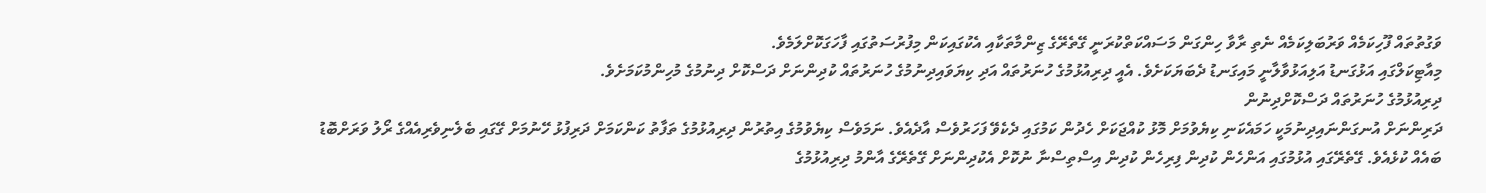ވަގުތުތައް ފޫހިކަމެއް ވަރުބަލިކަމެއް ނެތި ރާވާ ހިންގަން މަސައްކަތްކުރަނީ ގޭތެރޭގެ ޒިންމާތަކާއި އެކުގައިކަން މިފުރުސަތުގައި ފާހަގަކޮށްލަމެވެ.
މިއާޓިކަލްގައި އަޅުގަނޑު އަލިއަޅުވާލާނީ މައިގަނޑު ދެބަޔަކަށެވެ. އެއީ ދިރިއުޅުމުގެ ހުނަރުތައް އަދި ކިޔަވައިދިނުމުގެ ހުނަރުތައް ކުދިންނަށް ދަސްކޮށް ދިނުމުގެ މުހިންމުކަމަށެވެ.
ދިރިއުޅުމުގެ ހުނަރުތައް ދަސްކޮށްދިނުން
ދަރިންނަށް އުނގަންނައިދިނުމަކީ ހަމައެކަނި ކިޔެވުމަށް މޮޅު ކުއްޖަކަށް ހެދުން ކަމުގައި ދެކެވޭ ފަހަރުވެސް އާދެއެވެ. ނަމަވެސް ކިޔެވުމުގެ އިތުރުން ދިރިއުޅުމުގެ ތަފާތު ކަންކަމަށް ދަރިފުޅު ހޭނުމަށް ގޭގައި ބެލެނިވެރިއެއްގެ ރޯލު ވަރަށްބޮޑު ބައެއް ކުޅެއެވެ. ގޭތެރޭގައި އުޅުމުގައި އަންހެން ކުދިން ފިރިހެން ކުދިން އިސްތިސްނާ ނުކޮށް އެކުދިންނަށް ގޭތެރޭގެ އާންމު ދިރިއުޅުމުގެ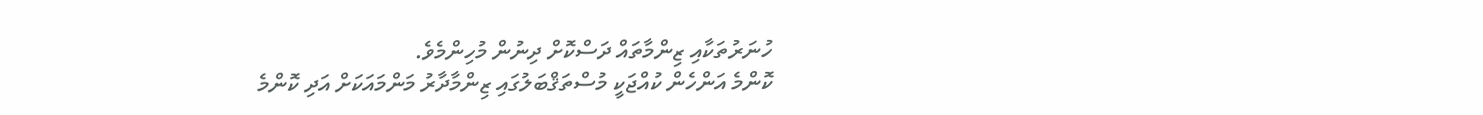ހުނަރުތަކާއި ޒިންމާތައް ދަސްކޮށް ދިނުން މުހިންމެވެ.
ކޮންމެ އަންހެން ކުއްޖަކީ މުސްތަޤްބަލުގައި ޒިންމާދާރު މަންމައަކަށް އަދި ކޮންމެ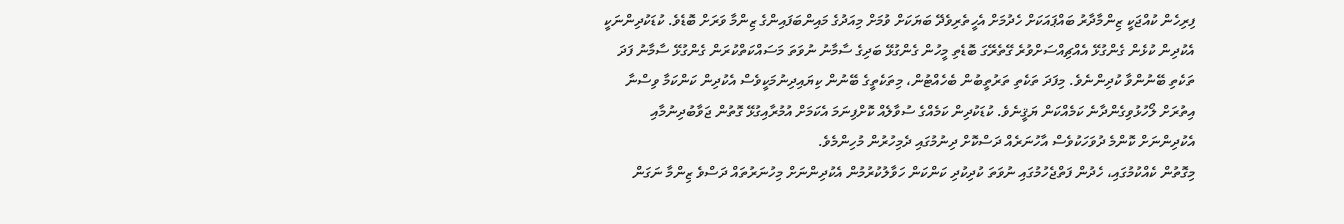ފިރިހެން ކުއްޖަކީ ޒިންމާދާރު ބައްޕައަކަށް ހެދުމަށް އެހީތެރިވެދޭ ބަޔަކަށް ވުމަށް މިއަދުގެ މައިންބަފައިންގެ ޒިންމާ ވަރަށް ބޮޑެވެ. ކުޑަކުދިންނަކީ އެކުދިން ކުޅެން ގެންގުޅޭ އެއްޗިއްސަށްވުރެ ގޭތެރޭގަ ބޮޑެތި މީހުން ގެންގުޅޭ ބަދިގެ ސާމާނު ނުވަތަ މަސައްކަތްކުރަން ގެންގުޅޭ ސާމާނު ފަދަ ތަކެތި ބޭނުންވާ ކުދިންނެވެ. މިފަދަ ތަކެތި ތަރުތީބުން ބެހެއްޓުން، މިތަކެތީގެ ބޭނުން ކިޔައިދިނުމަކީވެސް އެކުދިން ކަންކަމާ ވިސްނާ އިތުރަށް ލޯހުޅުވިގެންދާނެ ކަމެއްކަން ޔަޤީނެވެ. ކުޑަކުދިން ކަމެއްގެ ސުވާލެއް ކޮށްފިނަމަ އެކަމަށް އުމުރާއިގުޅޭ ގޮތުން ޖަވާބުދިނުމާއި އެކުދިންނަށް ކޮންމެ ދުވަހަކުވެސް އާހުނަރެއް ދަސްކޮށް ދިނުމުގައި ދެމިހުރުން މުހިންމެވެ.
މިގޮތުން ކެއްކުމުގައި، ހެދުން ފަތްޖެހުމުގައި ނުވަތަ ކުދިކުދި ކަންކަން ހަވާލުކުރުމުން އެކުދިންނަށް މިހުނަރުތައް ދަސްވެ ޒިންމާ ނަގަން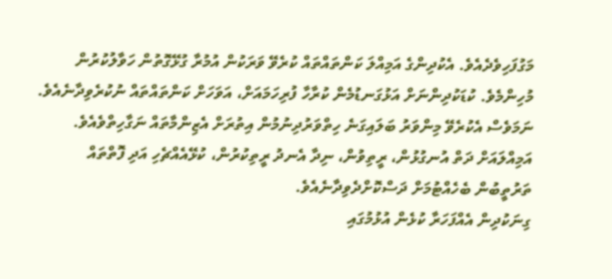މަގުފަހިވެދެއެވެ. އެކުދިންގެ އަމިއްލަ ކަންތައްތައް ކުރެވޭ ވަރަކުން އުމުރާ ގުޅޭގޮތުން ހަވާލުކުރުން މުހިންމެވެ. ކުޑަކުދިންނަށް އަޅުގަނޑުމެން ކުރާހާ ފުރިހަމައަށް، އަވަހަށް ކަންތައްތައް ނުކުރެވިދާނެއެވެ. ނަމަވެސް އެކުރެވޭ މިންވަރު ބަލައިގަނެ ހިތްވަރުދިނުމުން އިތުރަށް އެޒިންމާތައް ނަގާހިތްވެއެވެ. އަމިއްލައަށް ދަތް އުނގުޅުން، ރީތިވުން، ނިދާ އެނދު ރީތިކުރުން، ކުޅޭއެއްޗެހި އަދި ފޮތްތައް ތަރުތީބުން ބެހެއްޓުމަށް ދަސްކޮށްދެވިދާނެއެވެ.
ގިނަކުދިން އެއްފަހަރާ ކުޅެން އުޅުމުގައި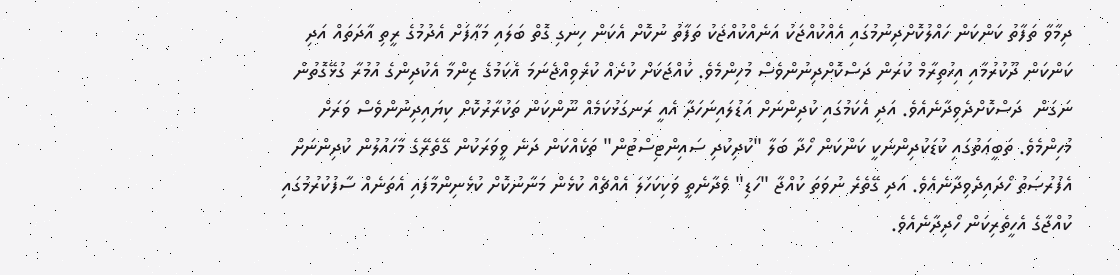ދިމާވާ ތަފާތު ކަންކަން ހައްލުކޮށްދިނުމުގައި އެއްކުއްޖަކު އަނެއްކުއްޖަކު ތަފާތު ނުކޮށް އެކަން ހިނގި ގޮތް ބަލައި މަޢާފަށް އެދުމުގެ ރީތި އާދަތައް އަދި ކަންކަން ދޫކުރުމާއި އިހުތިރާމް ކުރަން ދަސްކޮށްދިނުންވެސް މުހިންމެވެ. ކުއްޖަކަށް ކުށެއް ކުރެވިއްޖެނަމަ އެކަމުގެ ޒިންމާ އެކުދިންގެ އުމުރާ ގުޅޭގޮތުން ނަގަން  ދަސްކޮށްދެވިދާނެއެވެ. އަދި އެކަމުގައި ކުދިންނަށް އަޑުލައިނަހަދާ އެއީ ރަނގަޅުކަމެއް ނޫންކަން ތަކުރާރުކޮށް ކިޔައިދިނުންވެސް ވަރަށް މުހިންމެވެ. ތަބީޢަތުގައި ކުޑަކުދިންނަކީ ކަންކަން ހޯދާ ބަލާ "ކުދިކުދި ސައިންޓިސްޓުން" ތަކެއްކަން ދަނެ ވީވަރަކުން ގޭތެރޭގެ މާހައުލުން ކުދިންނަށް އެފުރުޞަތު ހޯދައިދެވިދާނެއެވެ. އަދި ގޭތެރެ ނުވަތަ ކުއްޖާ "ހަޑި" ވެދާނެތީ ވަކިކަހަލަ އެއްޗެއް ކުޅެން މަނާނުކޮށް ކުޅެނިންމާފައި އެތަނެއް ސާފުކުރުމުގައި ކުއްޖާގެ އެހީތެރިކަން ހޯދިދާނެއެވެ.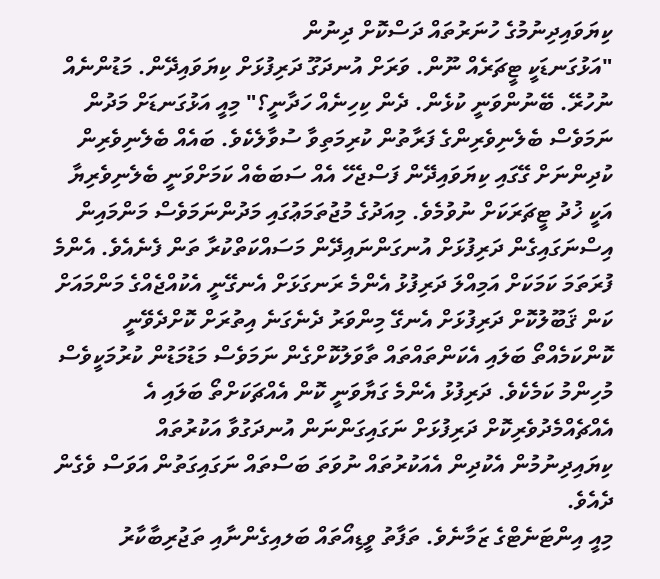ކިޔަވައިދިނުމުގެ ހުނަރުތައް ދަސްކޮށް ދިނުން
"އަޅުގަނޑަކީ ޓީޗަރެއް ނޫން. ވަރަށް އުނދަގޫ ދަރިފުޅަށް ކިޔަވައިދޭން. މަޑުންނެއް ނުހުރޭ. ބޭނުންވަނީ ކުޅެން. ދެން ކިހިނެއް ހަދާނީ؟" މިއީ އަޅުގަނޑަށް މަދުން ނަމަވެސް ބެލެނިވެރިންގެ ފަރާތުން ކުރިމަތިވާ ސުވާލެކެވެ. ބައެއް ބެލެނިވެރިން ކުދިންނަށް ގޭގައި ކިޔަވައިދޭން ފަސްޖެހޭ އެއް ސަބަބެއް ކަމަށްވަނީ ބެލެނިވެރިޔާ އަކީ ޚުދު ޓީޗަރަކަށް ނުވުމެވެ. މިއަދުގެ މުޖުތަމަޢުގައި މަދުންނަމަވެސް މަންމައިން އިސްނަގައިގެން ދަރިފުޅަށް އުނގަންނައިދޭން މަސައްކަތްކުރާ ތަން ފެނެއެވެ. އެންމެ ފުރަތަމަ ކަމަކަށް އަމިއްލަ ދަރިފުޅު އެންމެ ރަނގަޅަށް އެނގޭނީ އެކުއްޖެއްގެ މަންމައަށް ކަން ޤަބޫލުކޮށް ދަރިފުޅަށް އެނގޭ މިންވަރު ދެނެގަނެ އިތުރަށް ކޮށްދެވޭނީ ކޮންކަމެއްތޯ ބަލައި އެކަންތައްތައް ތާވަލުކޮށްގެން ނަމަވެސް މަޑުމަޑުން ކުރުމަކީވެސް މުހިންމު ކަމެކެވެ. ދަރިފުޅު އެންމެ ގަޔާވަނީ ކޮން އެއްޗަކަށްތޯ ބަލައި އެ އެއްޗެއްމެދުވެރިކޮށް ދަރިފުޅަށް ނަގައިގަންނަން އުނދަގުވާ އަކުރުތައް ކިޔައިދިނުމުން އެކުދިން އެއަކުރުތައް ނުވަތަ ބަސްތައް ނަގައިގަތުން އަވަސް ވެގެން ދެއެވެ.
މިއީ އިންޓަނެޓްގެ ޒަމާނެވެ. ތަފާތު ވީޑިއޯތައް ބަލއިގެންނާއި ތަޖުރިބާކާރު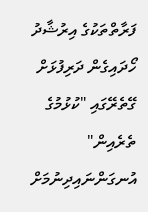ފަރާތްތަކުގެ އިރުޝާދު ހޯދައިގެން ދަރިފުޅަށް ގޭތެރޭގައި "ކުޅުމުގެ ތެރެއިން" އުނގަންނައިދިނުމަށް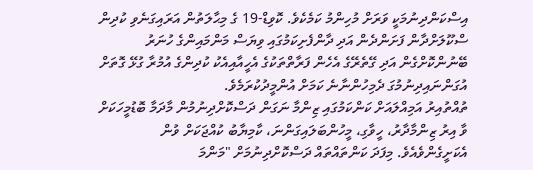އިސްކަންދިނުމަކީ ވަރަށް މުހިންމު ކަމެކެވެ. ކޮވިޑް-19 ގެ މިޙާލަތުން އަރައިގަނެވި ކުދިން ސްކޫލަށްދާން ފަށަންދެން އަދި ދާންފެށިކަމުގައި ވިޔަސް މަންމައިންގެ ހުނަރު ބޭނުންކޮށްގެން އަދި ގޭތެރޭގެ އެހެން ފަރާތްތަކުގެ އެހީއާއިއެކު ކުދިންގެ އުމުރާ ގުޅޭ ގޮތަށް އުގަންނައިދިނުމުގަ ދެމިހުންނާނެ ކަމަށް އުންމީދުކުރަމެވެ.
ތުއްތުއިރު އަމިއްލައަށް ކަންކަމުގައި ޒިންމާ ނަގަން ދަސްކޮށްދިނުމުން މާދަމާ ބޮޑުމީހަކަށް ވާ އިރު ޒިންމާދާރު، ހީވާގި، މީހުންބަލައިގަންނަ، ކާމިޔާބު ކުއްޖަކަށް ވުން އެކަށީގެންވެއެވެ. މިފަދަ ކަންތައްތައް ދަސްކޮށްދިނުމަށް "މަންމަ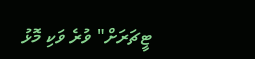ޓީޗަރަށް" ވުރެ ވަކި މޮޅު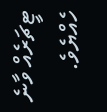ޓީޗަރެއް ވާނެ ހެއްޔެވެ.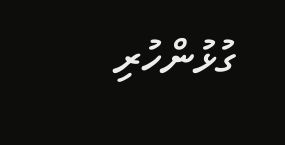ގުޅުންހުރި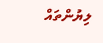ލިޔުންތައް